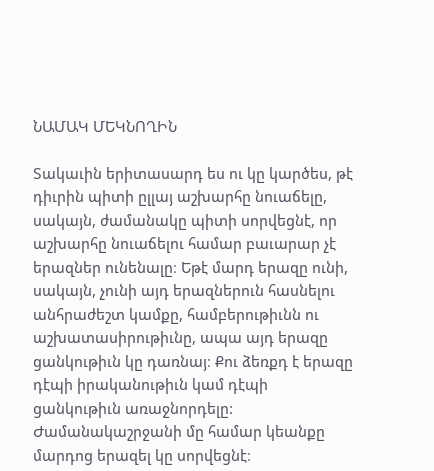ՆԱՄԱԿ ՄԵԿՆՈՂԻՆ

Տակաւին երիտասարդ ես ու կը կարծես, թէ դիւրին պիտի ըլլայ աշխարհը նուաճելը, սակայն, ժամանակը պիտի սորվեցնէ, որ աշխարհը նուաճելու համար բաւարար չէ երազներ ունենալը։ Եթէ մարդ երազը ունի, սակայն, չունի այդ երազներուն հասնելու անհրաժեշտ կամքը, համբերութիւնն ու աշխատասիրութիւնը, ապա այդ երազը ցանկութիւն կը դառնայ։ Քու ձեռքդ է երազը դէպի իրականութիւն կամ դէպի ցանկութիւն առաջնորդելը: Ժամանակաշրջանի մը համար կեանքը մարդոց երազել կը սորվեցնէ։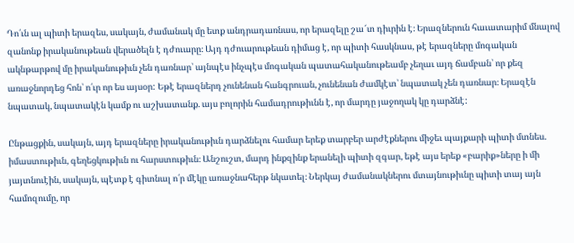Դո՛ւն ալ պիտի երազես, սակայն, ժամանակ մը ետք անդրադառնաս, որ երազելը շա՜տ դիւրին է։ Երազներուն հաւատարիմ մնալով զանոնք իրականութեան վերածելն է դժուարը։ Այդ դժուարութեան դիմաց է, որ պիտի հասկնաս, թէ երազները մոգական ակնթարթով մը իրականութիւն չեն դառնար՝ այնպէս ինչպէս մոգական պատահականութեամբ չեղաւ այդ ճամբան՝ որ քեզ առաջնորդեց հոն՝ ո՛ւր որ ես այսօր: Եթէ երազներդ չունենան հանգրուան, չունենան ժամկէտ՝ նպատակ չեն դառնար։ Երազէն նպատակ, նպատակէն կամք ու աշխատանք. այս բոլորին համադրութիւնն է, որ մարդը յաջողակ կը դարձնէ:

Ընթացքին, սակայն, այդ երազները իրականութիւն դարձնելու համար երեք տարբեր արժէքներու միջեւ պայքարի պիտի մտնես. իմաստութիւն, գեղեցկութիւն ու հարստութիւն։ Անշուշտ, մարդ ինքզինք երանելի պիտի զգար, եթէ այս երեք «բարիք»ները ի մի յայտնուէին, սակայն, պէտք է գիտնալ ո՛ր մէկը առաջնահերթ նկատել։ Ներկայ ժամանակներու մտայնութիւնը պիտի տայ այն համոզումը, որ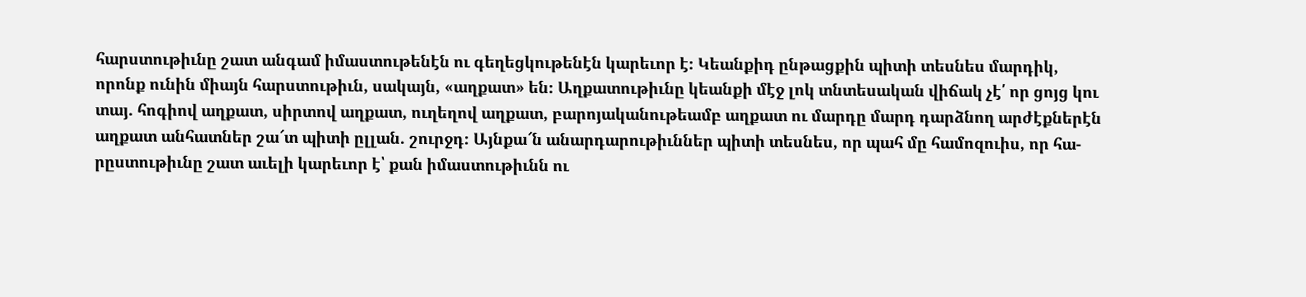հարստութիւնը շատ անգամ իմաստութենէն ու գեղեցկութենէն կարեւոր է։ Կեանքիդ ընթացքին պիտի տեսնես մարդիկ, որոնք ունին միայն հարստութիւն, սակայն, «աղքատ» են։ Աղքատութիւնը կեանքի մէջ լոկ տնտեսական վիճակ չէ՛ որ ցոյց կու տայ. հոգիով աղքատ, սիրտով աղքատ, ուղեղով աղքատ, բարոյականութեամբ աղքատ ու մարդը մարդ դարձնող արժէքներէն աղքատ անհատներ շա՜տ պիտի ըլլան. շուրջդ։ Այնքա՜ն անարդարութիւններ պիտի տեսնես, որ պահ մը համոզուիս, որ հա-րըստութիւնը շատ աւելի կարեւոր է՝ քան իմաստութիւնն ու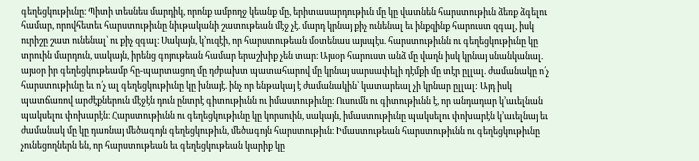գեղեցկութիւնը։ Պիտի տեսնես մարդիկ, որոնք ամբողջ կեանք մը, երիտասարդութիւն մը կը վատնեն հարստութիւն ձեռք ձգելու համար, որովհետեւ հարստութիւնը նիւթականի շատութեան մէջ չէ. մարդ կրնայ քիչ ունենալ եւ ինքզինք հարուստ զգալ, իսկ ուրիշը շատ ունենալ՝ ու քիչ զգալ։ Սակայն, կ՚ուզէի, որ հարստութեան մօտենաս այսպէս. հարստութիւնն ու գեղեցկութիւնը կը տրուին մարդուն, սակայն, իրենց գոյութեան համար երաշխիք չեն տար։ Այսօր հարուստ անձ մը վաղն իսկ կրնայ սնանկանալ. այսօր իր գեղեցկութեամբ հը-պարտացող մը դժբախտ պատահարով մը կրնայ սարսափելի դէմքի մը տէր ըլլալ. ժամանակը ո՛չ հարստութիւնը եւ ո՛չ ալ գեղեցկութիւնը կը խնայէ. ինչ որ ենթակայ է ժամանակին՝ կատարեալ չի կրնար ըլլալ: Այդ իսկ պատճառով արժէքներուն մէջէն դուն ընտրէ գիտութիւնն ու իմաստութիւնը։ Ուսումն ու գիտութիւնն է, որ անդադար կ՚աւելնան պակսելու փոխարէն։ Հարստութիւնն ու գեղեցկութիւնը կը կորսուին, սակայն, իմաստութիւնը պակսելու փոխարէն կ՚աւելնայ եւ ժամանակ մը կը դառնայ մեծագոյն գեղեցկութիւն, մեծագոյն հարստութիւն։ Իմաստութեան հարստութիւնն ու գեղեցկութիւնը չունեցողներն են, որ հարստութեան եւ գեղեցկութեան կարիք կը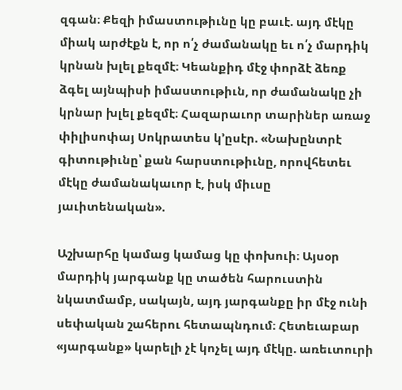զգան։ Քեզի իմաստութիւնը կը բաւէ. այդ մէկը միակ արժէքն է, որ ո՛չ ժամանակը եւ ո՛չ մարդիկ կրնան խլել քեզմէ։ Կեանքիդ մէջ փորձէ ձեռք ձգել այնպիսի իմաստութիւն, որ ժամանակը չի կրնար խլել քեզմէ։ Հազարաւոր տարիներ առաջ փիլիսոփայ Սոկրատես կ՚ըսէր. «Նախընտրէ գիտութիւնը՝ քան հարստութիւնը, որովհետեւ մէկը ժամանակաւոր է, իսկ միւսը յաւիտենական».

Աշխարհը կամաց կամաց կը փոխուի։ Այսօր մարդիկ յարգանք կը տածեն հարուստին նկատմամբ, սակայն, այդ յարգանքը իր մէջ ունի սեփական շահերու հետապնդում։ Հետեւաբար «յարգանք» կարելի չէ կոչել այդ մէկը. առեւտուրի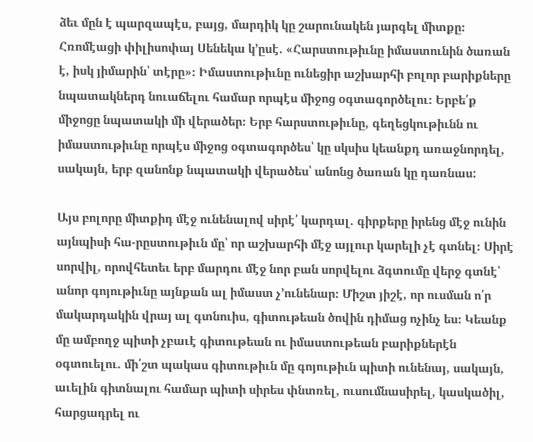ձեւ մըն է պարզապէս, բայց, մարդիկ կը շարունակեն յարգել միտքը։ Հռոմէացի փիլիսոփայ Սենեկա կ՚ըսէ. «Հարստութիւնը իմաստունին ծառան է, իսկ յիմարին՝ տէրը»։ Իմաստութիւնը ունեցիր աշխարհի բոլոր բարիքները նպատակներդ նուաճելու համար որպէս միջոց օգտագործելու։ Երբե՛ք միջոցը նպատակի մի վերածեր։ Երբ հարստութիւնը, գեղեցկութիւնն ու իմաստութիւնը որպէս միջոց օգտագործես՝ կը սկսիս կեանքդ առաջնորդել, սակայն, երբ զանոնք նպատակի վերածես՝ անոնց ծառան կը դառնաս:

Այս բոլորը միտքիդ մէջ ունենալով սիրէ՛ կարդալ. գիրքերը իրենց մէջ ունին այնպիսի հա-րըստութիւն մը՝ որ աշխարհի մէջ այլուր կարելի չէ գտնել։ Սիրէ սորվիլ, որովհետեւ երբ մարդու մէջ նոր բան սորվելու ձգտումը վերջ գտնէ՝ անոր գոյութիւնը այնքան ալ իմաստ չ՚ունենար։ Միշտ յիշէ, որ ուսման ո՛ր մակարդակին վրայ ալ գտնուիս, գիտութեան ծովին դիմաց ոչինչ ես։ Կեանք մը ամբողջ պիտի չբաւէ գիտութեան ու իմաստութեան բարիքներէն օգտուելու. մի՛շտ պակաս գիտութիւն մը գոյութիւն պիտի ունենայ, սակայն, աւելին գիտնալու համար պիտի սիրես փնտռել, ուսումնասիրել, կասկածիլ, հարցադրել ու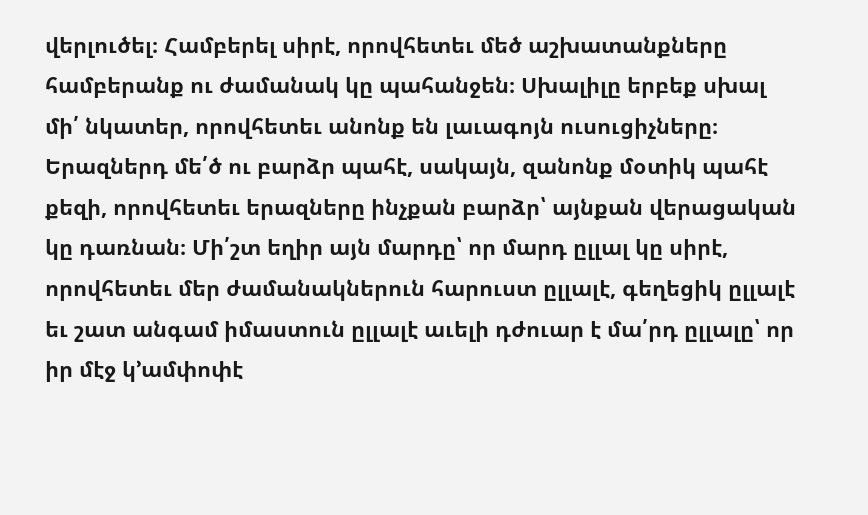վերլուծել։ Համբերել սիրէ, որովհետեւ մեծ աշխատանքները համբերանք ու ժամանակ կը պահանջեն։ Սխալիլը երբեք սխալ մի՛ նկատեր, որովհետեւ անոնք են լաւագոյն ուսուցիչները։ Երազներդ մե՛ծ ու բարձր պահէ, սակայն, զանոնք մօտիկ պահէ քեզի, որովհետեւ երազները ինչքան բարձր՝ այնքան վերացական կը դառնան։ Մի՛շտ եղիր այն մարդը՝ որ մարդ ըլլալ կը սիրէ, որովհետեւ մեր ժամանակներուն հարուստ ըլլալէ, գեղեցիկ ըլլալէ եւ շատ անգամ իմաստուն ըլլալէ աւելի դժուար է մա՛րդ ըլլալը՝ որ իր մէջ կ՚ամփոփէ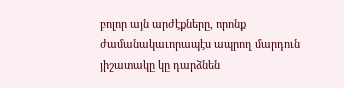բոլոր այն արժէքները, որոնք ժամանակաւորապէս ապրող մարդուն յիշատակը կը դարձնեն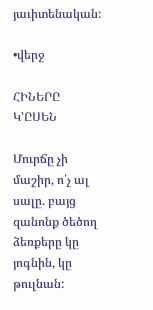յաւիտենական:

•վերջ

ՀԻՆԵՐԸ Կ՚ԸՍԵՆ

Մուրճը չի մաշիր, ո՛չ ալ սալը. բայց զանոնք ծեծող ձեռքերը կը յոգնին, կը թուլնան: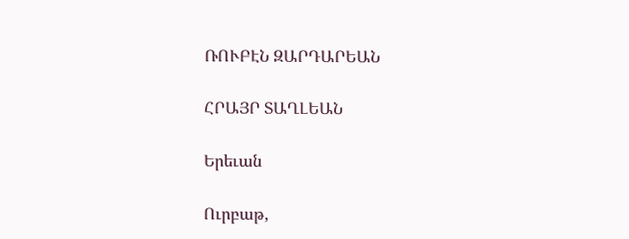ՌՈՒԲԷՆ ԶԱՐԴԱՐԵԱՆ

ՀՐԱՅՐ ՏԱՂԼԵԱՆ

Երեւան

Ուրբաթ,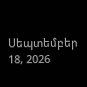Սեպտեմբեր 18, 2026